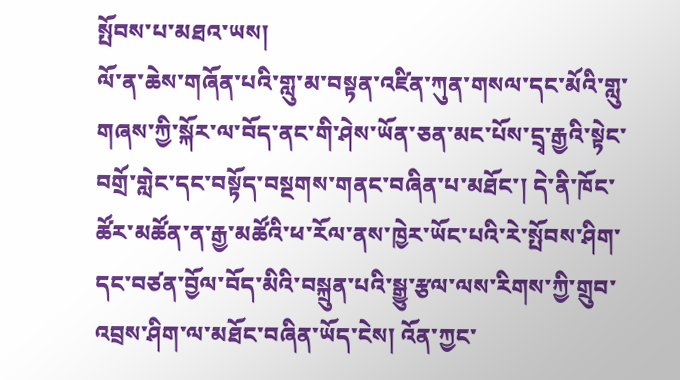སྤོབས་པ་མཐའ་ཡས།
ལོ་ན་ཆེས་གཞོན་པའི་གླུ་མ་བསྟན་འཛིན་ཀུན་གསལ་དང་མོའི་གླུ་གཞས་ཀྱི་སྐོར་ལ་བོད་ནང་གི་ཤེས་ཡོན་ཅན་མང་པོས་དྲྭ་རྒྱའི་སྟེང་བགྲོ་གླེང་དང་བསྟོད་བསྔགས་གནང་བཞིན་པ་མཐོང་། དེ་ནི་ཁོང་ཚོར་མཚོན་ན་རྒྱ་མཚོའི་ཕ་རོལ་ནས་ཁྱེར་ཡོང་པའི་རེ་སྤོབས་ཤིག་དང་བཙན་བྱོལ་བོད་མིའི་བསྐྲུན་པའི་སྒྱུ་རྩལ་ལས་རིགས་ཀྱི་གྲུབ་འབྲས་ཤིག་ལ་མཐོང་བཞིན་ཡོད་ངེས། འོན་ཀྱང་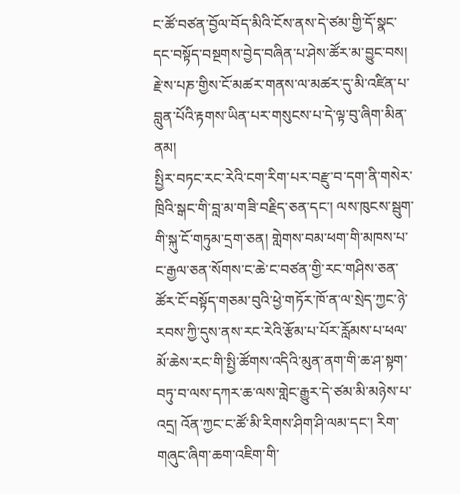ང་ཚོ་བཙན་བྱོལ་བོད་མིའི་ངོས་ནས་དེ་ཙམ་གྱི་དོ་སྣང་དང་བསྟོད་བསྔགས་བྱེད་བཞིན་པ་ཤེས་ཚོར་མ་བྱུང་བས། རྗེ་ས་པཎ་གྱིས་ངོ་མཚར་གནས་ལ་མཚར་དུ་མི་འཛིན་པ་བླུན་པོའི་རྟགས་ཡིན་པར་གསུངས་པ་དེ་ལྟ་བུ་ཞིག་མིན་ནམ།
སྤྱིར་བཏང་རང་རེའི་ངག་རིག་པར་བརྫུ་བ་དག་ནི་གསེར་ཁྲིའི་སྒང་གི་བླ་མ་གཟི་བརྗིད་ཅན་དང་། ལས་ཁུངས་སྦུག་གི་སྐུ་ངོ་གཏུམ་དྲག་ཅན། གླེགས་བམ་ཕག་གི་མཁས་པ་ང་རྒྱལ་ཅན་སོགས་ང་ཆེ་ང་བཙན་གྱི་རང་གཤིས་ཅན་ཚོར་ངོ་བསྟོད་གཅམ་བུའི་ཕྱེ་གཏོར་ཁོ་ན་ལ་སྲེད་ཀྱང་ཉེ་རབས་ཀྱི་དུས་ནས་རང་རེའི་རྩོམ་པ་པོར་རློམས་པ་ཕལ་མོ་ཆེས་རང་གི་སྤྱི་ཚོགས་འདིའི་མུན་ནག་གི་ཆ་ཤ་སྟག་བཏུ་བ་ལས་དཀར་ཆ་ལས་གླེང་རྒྱུར་དེ་ཙམ་མི་མཉེས་པ་འདྲ། འོན་ཀྱང་ང་ཚོ་མི་རིགས་ཤིག་ཤི་ལམ་དང་། རིག་གཞུང་ཞིག་ཆག་འཇིག་གི་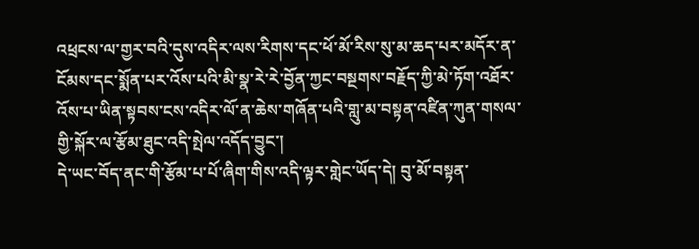འཕྲངས་ལ་གྱར་བའི་དུས་འདིར་ལས་རིགས་དང་ཕོ་མོ་རིས་སུ་མ་ཆད་པར་མདོར་ན་ངོམས་དང་སྨོན་པར་འོས་པའི་མི་སྣ་རེ་རེ་བྱོན་ཀྱང་བསྔགས་བརྗོད་ཀྱི་མེ་ཏོག་འཐོར་འོས་པ་ཡིན་སྟབས་ངས་འདིར་ལོ་ན་ཆེས་གཞོན་པའི་གླུ་མ་བསྟན་འཛིན་ཀུན་གསལ་གྱི་སྐོར་ལ་རྩོམ་ཐུང་འདི་སྤེལ་འདོད་བྱུང་།
དེ་ཡང་བོད་ནང་གི་རྩོམ་པ་པོ་ཞིག་གིས་འདི་ལྟར་གླེང་ཡོད་དེ། བུ་མོ་བསྟན་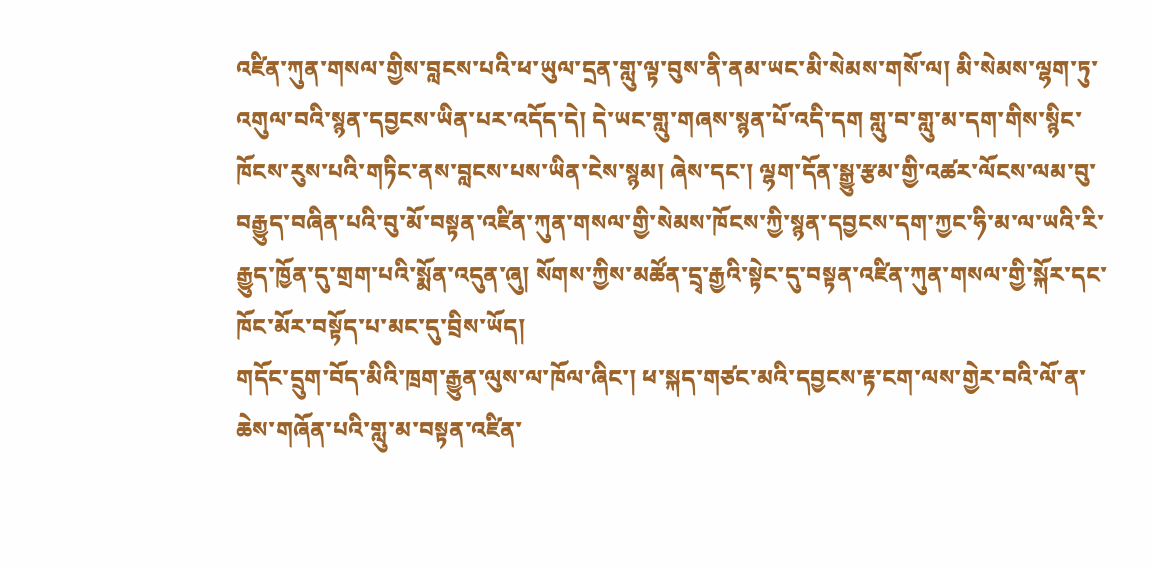འཛིན་ཀུན་གསལ་གྱིས་བླངས་པའི་ཕ་ཡུལ་དྲན་གླུ་ལྟ་བུས་ནི་ནམ་ཡང་མི་སེམས་གསོ་ལ། མི་སེམས་ལྷག་ཏུ་འགུལ་བའི་སྙན་དབྱངས་ཡིན་པར་འདོད་དེ། དེ་ཡང་གླུ་གཞས་སྙན་པོ་འདི་དག གླུ་བ་གླུ་མ་དག་གིས་སྙིང་ཁོངས་རུས་པའི་གཏིང་ནས་བླངས་པས་ཡིན་ངེས་སྙམ། ཞེས་དང་། ལྷག་དོན་སྒྱུ་རྩམ་གྱི་འཚར་ལོངས་ལམ་བུ་བརྒྱུད་བཞིན་པའི་བུ་མོ་བསྟན་འཛིན་ཀུན་གསལ་གྱི་སེམས་ཁོངས་ཀྱི་སྙན་དབྱངས་དག་ཀྱང་ཧི་མ་ལ་ཡའི་རི་རྒྱུད་ཁྱོན་དུ་གྲག་པའི་སྨོན་འདུན་ཞུ། སོགས་ཀྱིས་མཚོན་དྲྭ་རྒྱའི་སྟེང་དུ་བསྟན་འཛིན་ཀུན་གསལ་གྱི་སྐོར་དང་ཁོང་མོར་བསྟོད་པ་མང་དུ་བྲིས་ཡོད།
གདོང་དྲུག་བོད་མིའི་ཁྲག་རྒྱུན་ལུས་ལ་ཁོལ་ཞིང་། ཕ་སྐད་གཙང་མའི་དབྱངས་རྟ་ངག་ལས་གྱེར་བའི་ལོ་ན་ཆེས་གཞོན་པའི་གླུ་མ་བསྟན་འཛིན་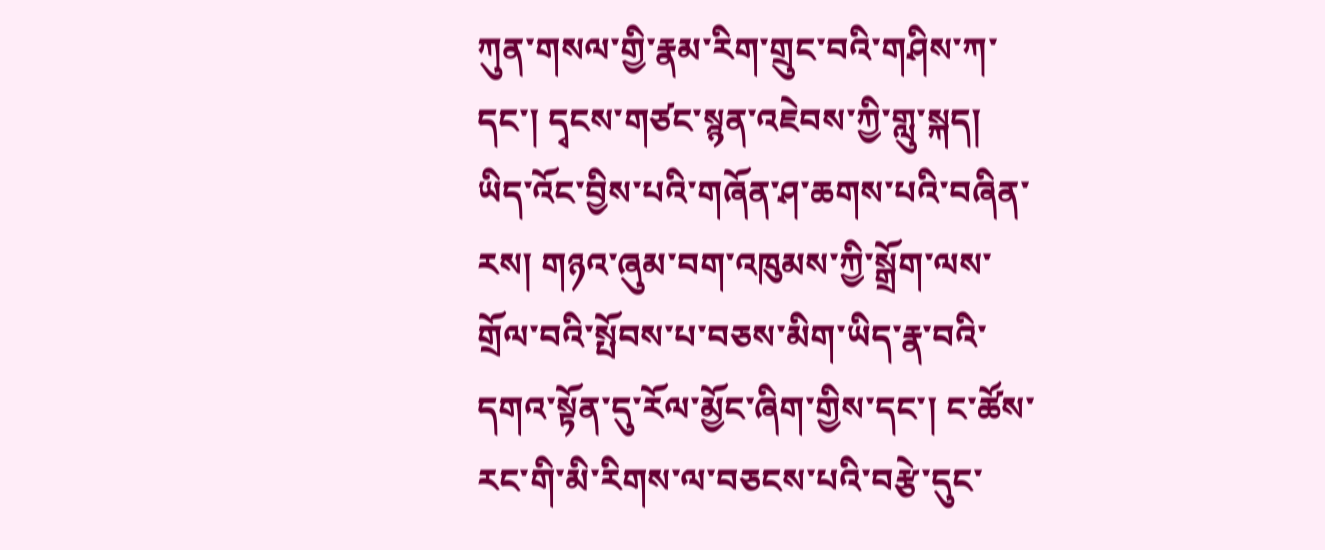ཀུན་གསལ་གྱི་རྣམ་རིག་གྲུང་བའི་གཤིས་ཀ་དང་། དྭངས་གཙང་སྙན་འཇེབས་ཀྱི་གླུ་སྐད། ཡིད་འོང་བྱིས་པའི་གཞོན་ཤ་ཆགས་པའི་བཞིན་རས། གཉའ་ཞུམ་བག་འཁུམས་ཀྱི་སྒྲོག་ལས་གྲོལ་བའི་སྤོབས་པ་བཅས་མིག་ཡིད་རྣ་བའི་དགའ་སྟོན་དུ་རོལ་མྱོང་ཞིག་གྱིས་དང་། ང་ཚོས་རང་གི་མི་རིགས་ལ་བཅངས་པའི་བརྩེ་དུང་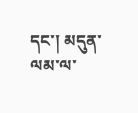དང་། མདུན་ལམ་ལ་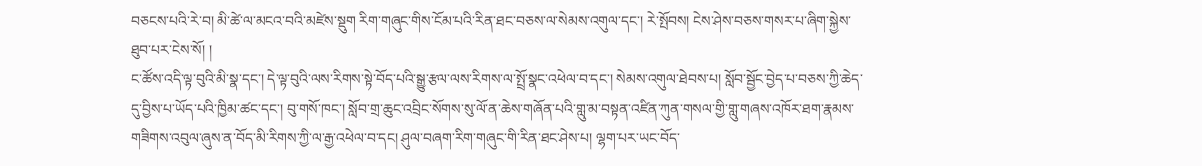བཅངས་པའི་རེ་བ། མི་ཚེ་ལ་མངའ་བའི་མཛེས་སྡུག རིག་གཞུང་གིས་ངོམ་པའི་རིན་ཐང་བཅས་ལ་སེམས་འགུལ་དང་། རེ་སྤོབས། ངེས་ཤེས་བཅས་གསར་པ་ཞིག་སྐྱེས་ཐུབ་པར་ངེས་སོ། །
ང་ཚོས་འདི་ལྟ་བུའི་མི་སྣ་དང་། དེ་ལྟ་བུའི་ལས་རིགས་སྟེ་བོད་པའི་སྒྱུ་རྩལ་ལས་རིགས་ལ་སྤྲོ་སྣང་འཕེལ་བ་དང་། སེམས་འགུལ་ཐེབས་པ། སློབ་སྦྱོང་བྱེད་པ་བཅས་ཀྱི་ཆེད་དུ་བྱིས་པ་ཡོད་པའི་ཁྱིམ་ཚང་དང་། བུ་གསོ་ཁང་། སློབ་གྲ་ཆུང་འབྲིང་སོགས་སུ་ལོ་ན་ཆེས་གཞོན་པའི་གླུ་མ་བསྟན་འཛིན་ཀུན་གསལ་གྱི་གླུ་གཞས་འཁོར་ཐག་རྣམས་གཟིགས་འབུལ་ཞུས་ན་བོད་མི་རིགས་ཀྱི་ལ་རྒྱ་འཕེལ་བ་དང། ཤུལ་བཞག་རིག་གཞུང་གི་རིན་ཐང་ཤེས་པ། ལྷག་པར་ཡང་བོད་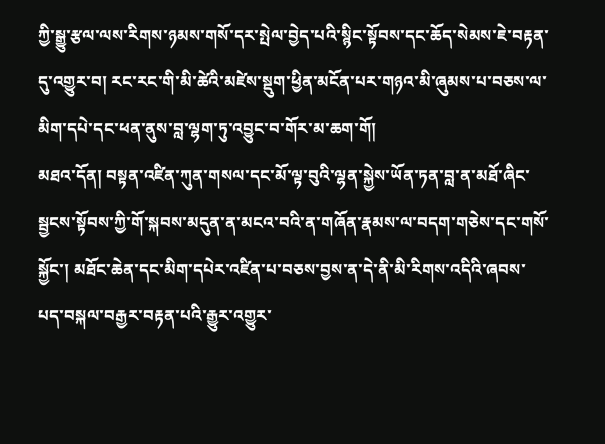ཀྱི་སྒྱུ་རྩལ་ལས་རིགས་ཉམས་གསོ་དར་སྤེལ་བྱེད་པའི་སྙིང་སྟོབས་དང་ཆོད་སེམས་ཇེ་བརྟན་དུ་འགྱུར་བ། རང་རང་གི་མི་ཚེའི་མཛེས་སྡུག་ཕྱིན་མངོན་པར་གཉའ་མི་ཞུམས་པ་བཅས་ལ་མིག་དཔེ་དང་ཕན་ནུས་བླ་ལྷག་ཏུ་འབྱུང་བ་གོར་མ་ཆག་གོ།
མཐའ་དོན། བསྟན་འཛིན་ཀུན་གསལ་དང་མོ་ལྟ་བུའི་ལྷན་སྐྱེས་ཡོན་ཏན་བླ་ན་མཐོ་ཞིང་སྦྱངས་སྟོབས་ཀྱི་གོ་སྐབས་མདུན་ན་མངའ་བའི་ན་གཞོན་རྣམས་ལ་བདག་གཅེས་དང་གསོ་སྐྱོང་། མཐོང་ཆེན་དང་མིག་དཔེར་འཛིན་པ་བཅས་བྱས་ན་དེ་ནི་མི་རིགས་འདིའི་ཞབས་པད་བསྐལ་བརྒྱར་བརྟན་པའི་རྒྱུར་འགྱུར་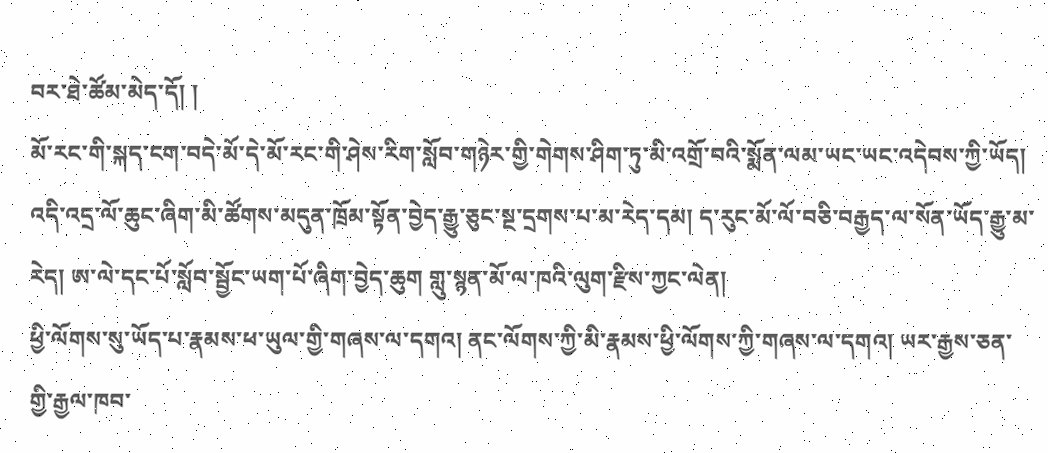བར་ཐེ་ཚོམ་མེད་དོ། །
མོ་རང་གི་སྐད་ངག་བདེ་མོ་དེ་མོ་རང་གི་ཤེས་རིག་སློབ་གཉེར་གྱི་གེགས་ཤིག་ཏུ་མི་འགྲོ་བའི་སྨོན་ལམ་ཡང་ཡང་འདེབས་ཀྱི་ཡོད། འདི་འདྲ་ལོ་ཆུང་ཞིག་མི་ཚོགས་མདུན་ཁྲོམ་སྟོན་བྱེད་རྒྱུ་ཅུང་སྔ་དྲགས་པ་མ་རེད་དམ། ད་རུང་མོ་ལོ་བཅི་བརྒྱད་ལ་སོན་ཡོད་རྒྱུ་མ་རེད། ཨ་ལེ་དང་པོ་སློབ་སྦྱོང་ཡག་པོ་ཞིག་བྱེད་ཆུག གླུ་སྙན་མོ་ལ་ཁའི་ལུག་རྫིས་ཀྱང་ལེན།
ཕྱི་ལོགས་སུ་ཡོད་པ་རྣམས་ཕ་ཡུལ་གྱི་གཞས་ལ་དགའ། ནང་ལོགས་ཀྱི་མི་རྣམས་ཕྱི་ལོགས་ཀྱི་གཞས་ལ་དགའ། ཡར་རྒྱས་ཅན་གྱི་རྒྱལ་ཁབ་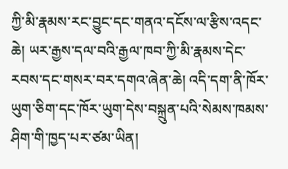ཀྱི་མི་རྣམས་རང་བྱུང་དང་གནའ་དངོས་ལ་རྩིས་འདང་ཆེ། ཡར་རྒྱས་དལ་བའི་རྒྱལ་ཁབ་ཀྱི་མི་རྣམས་དེང་རབས་དང་གསར་བར་དགའ་ཞེན་ཆེ། འདི་དག་ནི་ཁོར་ཡུག་ཅིག་དང་ཁོར་ཡུག་དེས་བསྐྲུན་པའི་སེམས་ཁམས་ཤིག་གི་ཁྱད་པར་ཙམ་ཡིན།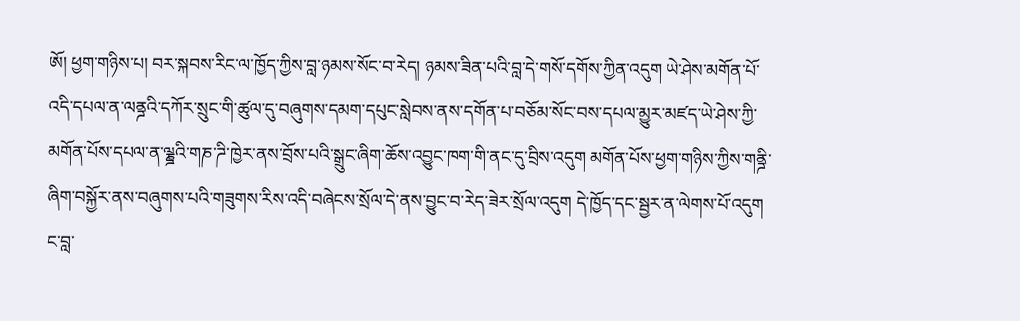ཨོ། ཕྱག་གཉིས་པ། བར་སྐབས་རིང་ལ་ཁྱོད་ཀྱིས་བླ་ཉམས་སོང་བ་རེད། ཉམས་ཟིན་པའི་བླ་དེ་གསོ་དགོས་ཀྱིན་འདུག ཡེ་ཤེས་མགོན་པོ་འདི་དཔལ་ན་ལནྜའི་དཀོར་སྲུང་གི་ཚུལ་དུ་བཞུགས་དམག་དཔུང་སླེབས་ནས་དགོན་པ་བཅོམ་སོང་བས་དཔལ་མྱུར་མཛད་ཡེ་ཤེས་ཀྱི་མགོན་པོས་དཔལ་ན་ལྞྜའི་གཎ་ཌི་ཁྱེར་ནས་བྲོས་པའི་སྒྲུང་ཞིག་ཆོས་འབྱུང་ཁག་གི་ནང་དུ་བྲིས་འདུག མགོན་པོས་ཕྱག་གཉིས་ཀྱིས་གནྜི་ཞིག་བསྐྱོར་ནས་བཞུགས་པའི་གཟུགས་རིས་འདི་བཞེངས་སྲོལ་དེ་ནས་བྱུང་བ་རེད་ཟེར་སྲོལ་འདུག དེ་ཁྱོད་དང་སྦྱར་ན་ལེགས་པོ་འདུག
ང་བླ་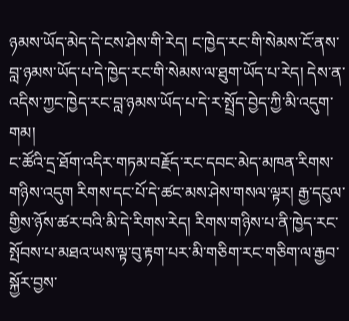ཉམས་ཡོད་མེད་དེ་ངས་ཤེས་གི་རེད། ང་ཁྱེད་རང་གི་སེམས་ངོ་ནས་བླ་ཉམས་ཡོད་པ་དེ་ཁྱེད་རང་གི་སེམས་ལ་ཐུག་ཡོད་པ་རེད། དེས་ན་འདིས་ཀྱང་ཁྱེད་རང་བླ་ཉམས་ཡོད་པ་དེ་ར་སྤྲོད་བྱེད་ཀྱི་མི་འདུག་གམ།
ང་ཚོའི་དྲ་ཐོག་འདིར་གཏམ་བརྗོད་རང་དབང་མེད་མཁན་རིགས་གཉིས་འདུག རིགས་དང་པོ་དེ་ཚང་མས་ཤེས་གསལ་ལྟར། རྒྱ་དངུལ་གྱིས་ཉོས་ཚར་བའི་མི་དེ་རིགས་རེད། རིགས་གཉིས་པ་ནི་ཁྱེད་རང་སྤོབས་པ་མཐའ་ཡས་ལྟ་བུ་རྟག་པར་མི་གཅིག་རང་གཅིག་ལ་རྒྱབ་སྐྱོར་བྱས་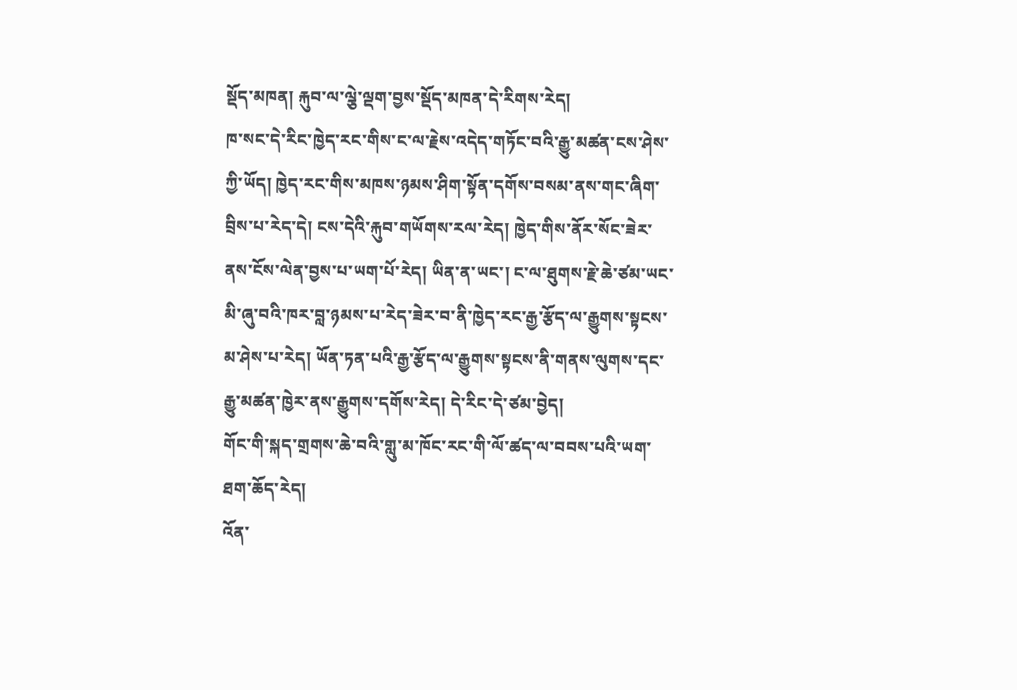སྡོད་མཁན། རྐུབ་ལ་ལྕེ་ལྡག་བྱས་སྡོད་མཁན་དེ་རིགས་རེད།
ཁ་སང་དེ་རིང་ཁྱེད་རང་གིས་ང་ལ་རྗེས་འདེད་གཏོང་བའི་རྒྱུ་མཚན་ངས་ཤེས་ཀྱི་ཡོད། ཁྱེད་རང་གིས་མཁས་ཉམས་ཤིག་སྟོན་དགོས་བསམ་ནས་གང་ཞིག་བྲིས་པ་རེད་དེ། ངས་དེའི་རྐུབ་གཡོགས་རལ་རེད། ཁྱེད་གིས་ནོར་སོང་ཟེར་ནས་ངོས་ལེན་བྱས་པ་ཡག་པོ་རེད། ཡིན་ན་ཡང་། ང་ལ་ཐུགས་རྗེ་ཆེ་ཙམ་ཡང་མི་ཞུ་བའི་ཁར་བླ་ཉམས་པ་རེད་ཟེར་བ་ནི་ཁྱེད་རང་རྒྱ་རྩོད་ལ་རྒྱུགས་སྟངས་མ་ཤེས་པ་རེད། ཡོན་ཏན་པའི་རྒྱ་རྩོད་ལ་རྒྱུགས་སྟངས་ནི་གནས་ལུགས་དང་རྒྱུ་མཚན་ཁྱེར་ནས་རྒྱུགས་དགོས་རེད། དེ་རིང་དེ་ཙམ་བྱེད།
གོང་གི་སྐད་གྲགས་ཆེ་བའི་གླུ་མ་ཁོང་རང་གི་ལོ་ཚད་ལ་བབས་པའི་ཡག་ཐག་ཆོད་རེད།
འོན་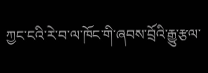ཀྱང་ངའི་རེ་བ་ལ་ཁོང་གི་ཞབས་བྲོའི་རྒྱུ་རྩལ་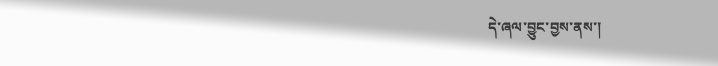དེ་ཞལ་བྱུང་བྱས་ནས་།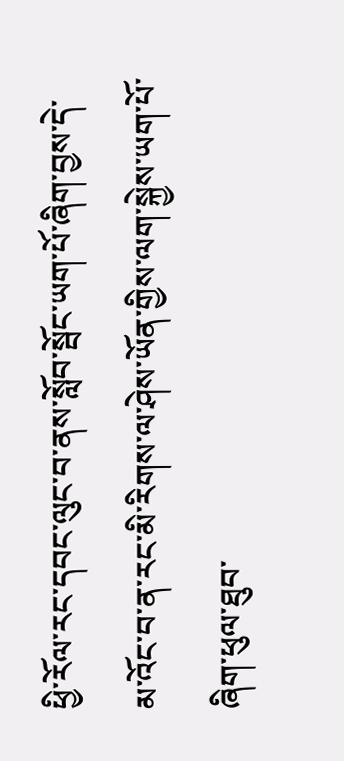ཕྱི་རོལ་རང་དབང་ལུང་བ་ནས་སློབ་སྦོང་ཡག་པོ་ཞིག་བྱས་དེ་
མ་འོང་བ་ན་རང་མི་རིགས་ལ་ཤེས་ཡོན་གྱིས་ལག་སྐྱེས་ཡག་པོ་ཞིག་ཕུལ་ཐུབ་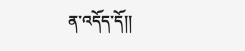ན་འདོད་དོ།།